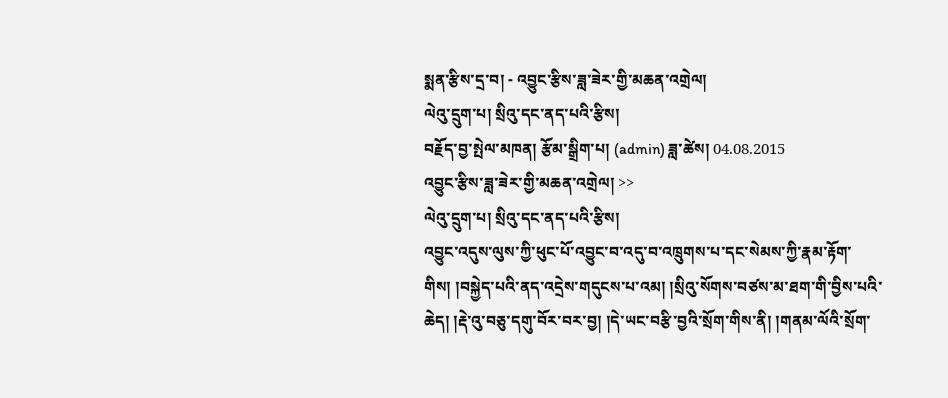སྨན་རྩིས་དྲ་བ། - འབྱུང་རྩིས་ཟླ་ཟེར་གྱི་མཆན་འགྲེལ།
ལེའུ་དྲུག་པ། སྲིའུ་དང་ནད་པའི་རྩིས།
བརྗོད་བྱ་སྤེལ་མཁན། རྩོམ་སྒྲིག་པ། (admin) ཟླ་ཚེས། 04.08.2015
འབྱུང་རྩིས་ཟླ་ཟེར་གྱི་མཆན་འགྲེལ། >>
ལེའུ་དྲུག་པ། སྲིའུ་དང་ནད་པའི་རྩིས།
འབྱུང་འདུས་ལུས་ཀྱི་ཕུང་པོ་འབྱུང་བ་འདུ་བ་འཁྲུགས་པ་དང་སེམས་ཀྱི་རྣམ་རྟོག་གིས། །བསྐྱེད་པའི་ནད་འདྲེས་གདུངས་པ་འམ། །སྲིའུ་སོགས་བཙས་མ་ཐག་གི་བྱིས་པའི་ཆེད། །རྡེ་འུ་བཅུ་དགུ་བོར་བར་བྱ། །དེ་ཡང་བརྩི་བྱའི་སྲོག་གིས་ནི། །གནམ་ལོའི་སྲོག་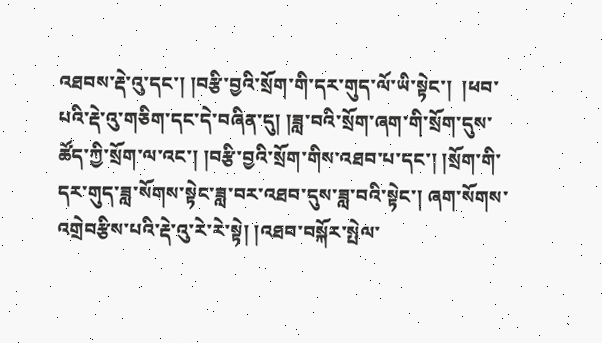འཐབས་རྡེ་འུ་དང་། །བརྩི་བྱའི་སྲོག་གི་དར་གུད་ལོ་ཡི་སྟེང་།  །ཕབ་པའི་རྡེ་འུ་གཅིག་དང་དེ་བཞིན་དུ། །ཟླ་བའི་སྲོག་ཞག་གི་སྲོག་དུས་ཚོད་ཀྱི་སྲོག་ལ་འང་། །བརྩི་བྱའི་སྲོག་གིས་འཐབ་པ་དང་། །སྲོག་གི་དར་གུད་ཟླ་སོགས་སྟེང་ཟླ་བར་འཐབ་དུས་ཟླ་བའི་སྟེང་། ཞག་སོགས་འགྲེབརྩིས་པའི་རྡེ་འུ་རེ་རེ་སྟེ། །འཐབ་བསྐོར་སྤེལ་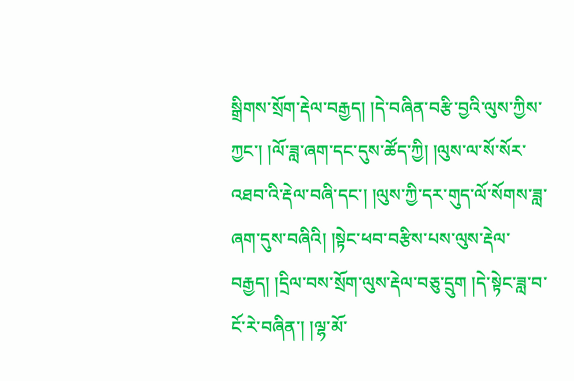སྒྲིགས་སྲོག་རྡེལ་བརྒྱད། །དེ་བཞིན་བརྩི་བྱའི་ལུས་ཀྱིས་ཀྱང་། །ལོ་ཟླ་ཞག་དང་དུས་ཚོད་ཀྱི། །ལུས་ལ་སོ་སོར་འཐབ་འི་རྡེལ་བཞི་དང་། །ལུས་ཀྱི་དར་གུད་ལོ་སོགས་ཟླ་ཞག་དུས་བཞིའི། །སྟེང་ཕབ་བརྩིས་པས་ལུས་རྡེལ་བརྒྱད། །དྲིལ་བས་སྲོག་ལུས་རྡེལ་བཅུ་དྲུག །དེ་སྟེང་ཟླ་བ་ངོ་རེ་བཞིན་། །ལྷ་མོ་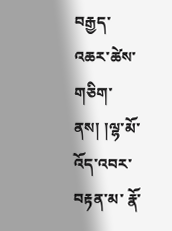བརྒྱད་འཆར་ཚེས་གཅིག་ནས། །ལྷ་མོ་འོད་འབར་ བརྟན་མ་ རྣོ་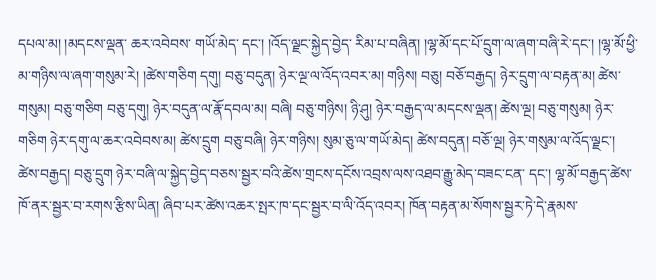དཔལ་མ། །མདངས་ལྡན་ ཆར་འབེབས་ གཡོ་མེད་ དང་། །འོད་ལྗང་སྐྱེད་བྱེད་ རིམ་པ་བཞིན། །ལྷ་མོ་དང་པོ་དྲུག་ལ་ཞག་བཞི་རེ་དང་། །ལྷ་མོ་ཕྱི་མ་གཉིས་ལ་ཞག་གསུམ་རེ། །ཚེས་གཅིག དགུ། བཅུ་བདུན། ཉེར་ལྔ་ལ་འོད་འབར་མ། གཉིས། བཅུ། བཅོ་བརྒྱད། ཉེར་དྲུག་ལ་བརྟན་མ། ཚེས་གསུམ། བཅུ་གཅིག བཅུ་དགུ། ཉེར་བདུན་ལ་རྣོ་དབལ་མ། བཞི། བཅུ་གཉིས། ཉི་ཤུ། ཉེར་བརྒྱད་ལ་མདངས་ལྡན། ཚེས་ལྔ། བཅུ་གསུམ། ཉེར་གཅིག ཉེར་དགུ་ལ་ཆར་འབེབས་མ། ཚེས་དྲུག བཅུ་བཞི། ཉེར་གཉིས། སུམ་ཅུ་ལ་གཡོ་མེད། ཚེས་བདུན། བཅོ་ལྔ། ཉེར་གསུམ་ལ་འོད་ལྗང་། ཚེས་བརྒྱད། བཅུ་དྲུག ཉེར་བཞི་ལ་སྐྱེད་བྱེད་བཅས་སྦྱར་བའི་ཚེས་གྲངས་དངོས་འབྲས་ལས་འཐབ་རྒྱུ་མེད་བཟང་ངན་ དང་། ལྷ་མོ་བརྒྱད་ཚེས་ཁོ་ནར་སྦྱར་བ་རགས་རྩིས་ཡིན། ཞིབ་པར་ཚེས་འཆར་སྤར་ཁ་དང་སྦྱར་བ་ལི་འོད་འབར། ཁོན་བརྟན་མ་སོགས་སྦྱར་ཏེ་དེ་རྣམས་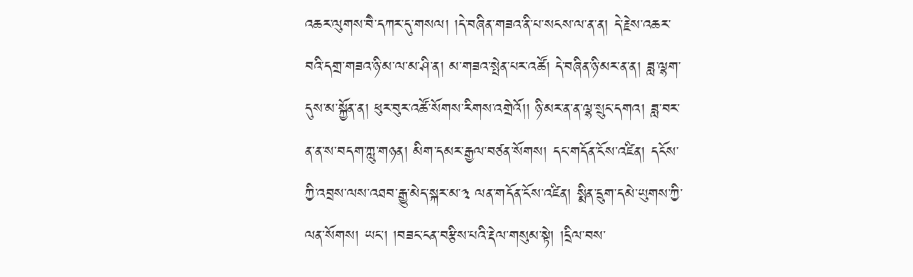འཆར་ལུགས་བཻ་དཀར་དུ་གསལ། །དེ་བཞིན་གཟའ་ནི་པ་སངས་ལ་ན་ན། དེ་རྗེས་འཆར་བའི་དགྲ་གཟའ་ཉི་མ་ལ་མ་ཤི་ན། མ་གཟའ་སྤེན་པར་འཚོ། དེ་བཞིན་ཉི་མར་ན་ན། ཟླ་ལྷག་དུས་མ་སྐྱོན་ན། ཕུར་བུར་འཚོ་སོགས་རིགས་འགྲེའོ།། ཉི་མར་ན་ན་ལྷ་སྲུང་དགའ། ཟླ་བར་ན་ན་ས་བདག་ཀླུ་གཉན། མིག་དམར་རྒྱལ་བཙན་སོགས། དང་གདོན་ངོས་འཛིན། དངོས་ཀྱི་འབྲས་ལས་འཐབ་རྒྱུ་མེད་སྐར་མ་༣ ལན་གདོན་ངོས་འཛིན། སྨིན་དྲུག་དམེ་ཡུགས་ཀྱི་ལན་སོགས། ཡང་། །བཟང་ངན་བརྩིས་པའི་རྡེལ་གསུམ་སྟེ། །དྲིལ་བས་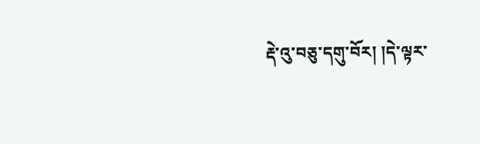རྡེ་འུ་བཅུ་དགུ་བོར། །དེ་ལྟར་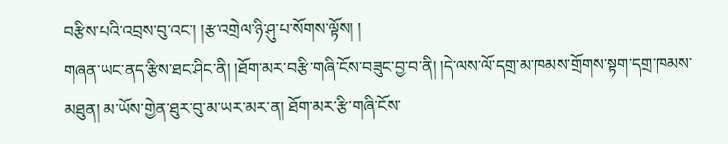བརྩིས་པའི་འབྲས་བུ་འང་། །རྩ་འགྲེལ་ཉི་ཤུ་པ་སོགས་ལྟོས། །
གཞན་ཡང་ནད་རྩིས་ཐང་ཤིང་ནི། །ཐོག་མར་བརྩི་གཞི་ངོས་བཟུང་བྱ་བ་ནི། །དེ་ལས་ལོ་དགྲ་མ་ཁམས་གྲོགས་སྟག་དགྲ་ཁམས་མཐུན། མ་ཡོས་གྱེན་ཐུར་བུ་མ་ཡར་མར་ན། ཐོག་མར་རྩི་གཞི་ངོས་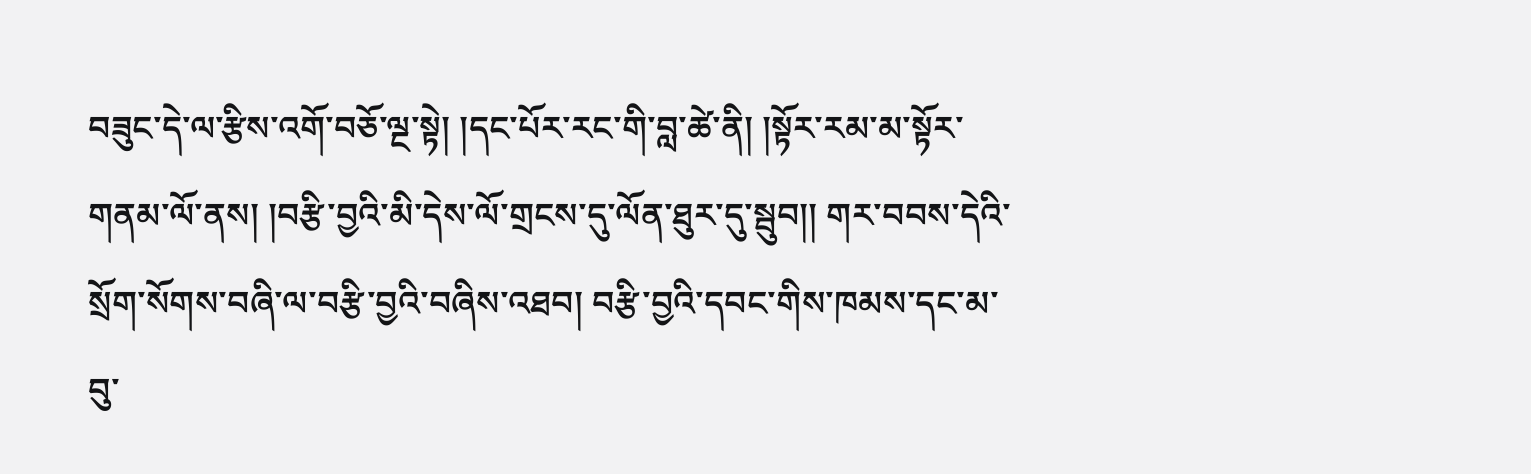བཟུང་དེ་ལ་རྩིས་འགོ་བཅོ་ལྔ་སྟེ། །དང་པོར་རང་གི་བླ་ཚེ་ནི། །སྟོར་རམ་མ་སྟོར་གནམ་ལོ་ནས། །བརྩི་བྱའི་མི་དེས་ལོ་གྲངས་དུ་ལོན་ཐུར་དུ་སྦུབ།། གར་བབས་དེའི་སྲོག་སོགས་བཞི་ལ་བརྩི་བྱའི་བཞིས་འཐབ། བརྩི་བྱའི་དབང་གིས་ཁམས་དང་མ་བུ་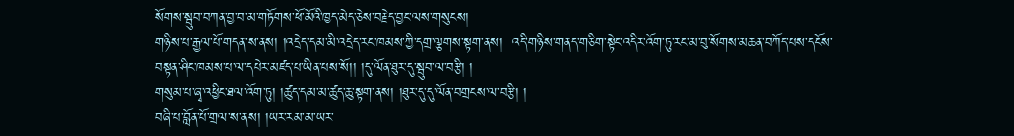སོགས་སྦུབ་བཀན་བྱ་བ་མ་གཏོགས་ཕོ་མོའི་ཁྱད་མེད་ཅེས་བརྗེད་བྱང་ལས་གསུངས།
གཉིས་པ་རྒྱལ་པོ་གདན་ས་ནས། །འདྲེད་དམ་མི་འདྲེད་རང་ཁམས་ཀྱི་དགྲ་ལྕགས་སྟག་ནས།  འདི་གཉིས་གནད་གཅིག་སྟེང་འདིར་འོག་ཏུ་རང་མ་བུ་སོགས་མཆན་བཀོད་པས་དངོས་བསྟན་ཤིང་ཁམས་པ་ལ་དཔེར་མཛད་པ་ཡིན་པས་སོ།། །དུ་ལོན་ཐུར་དུ་སྦུབ་ལ་བརྩི། །
གསུམ་པ་ཞྭ་འཕྱིང་ཐལ་འོག་ཏུ། །ཚུད་དམ་མ་ཚུད་ཆུ་སྟག་ནས། །ཐུར་དུ་དུ་ལོན་བགྲངས་ལ་བརྩི། །
བཞི་པ་བློན་པོ་གྲལ་ས་ནས། །ཡར་རམ་མ་ཡར་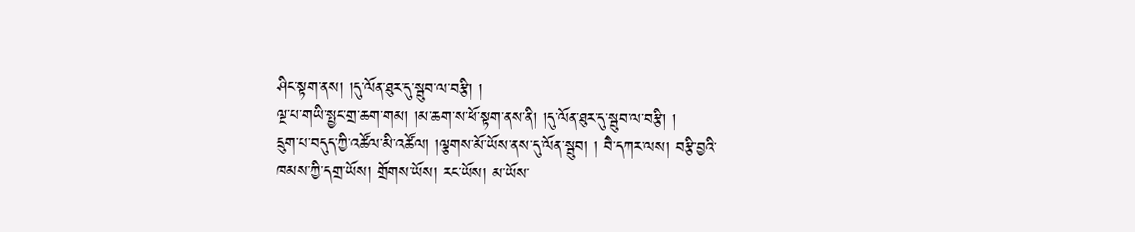ཤིང་སྟག་ནས། །དུ་ལོན་ཐུར་དུ་སྦུབ་ལ་བརྩི། །
ལྔ་པ་གཡི་སྤྱང་གྲ་ཆག་གམ། །མ་ཆག་ས་ཕོ་སྟག་ནས་ནི། །དུ་ལོན་ཐུར་དུ་སྦུབ་ལ་བརྩི། །
དྲུག་པ་བདུད་ཀྱི་འཚོལ་མི་འཚོལ། །ལྕགས་མོ་ཡོས་ནས་དུ་ལོན་སྦུབ། ། བཻ་དཀར་ལས། བརྩི་བྱའི་ཁམས་ཀྱི་དགྲ་ཡོས། གྲོགས་ཡོས། རང་ཡོས། མ་ཡོས་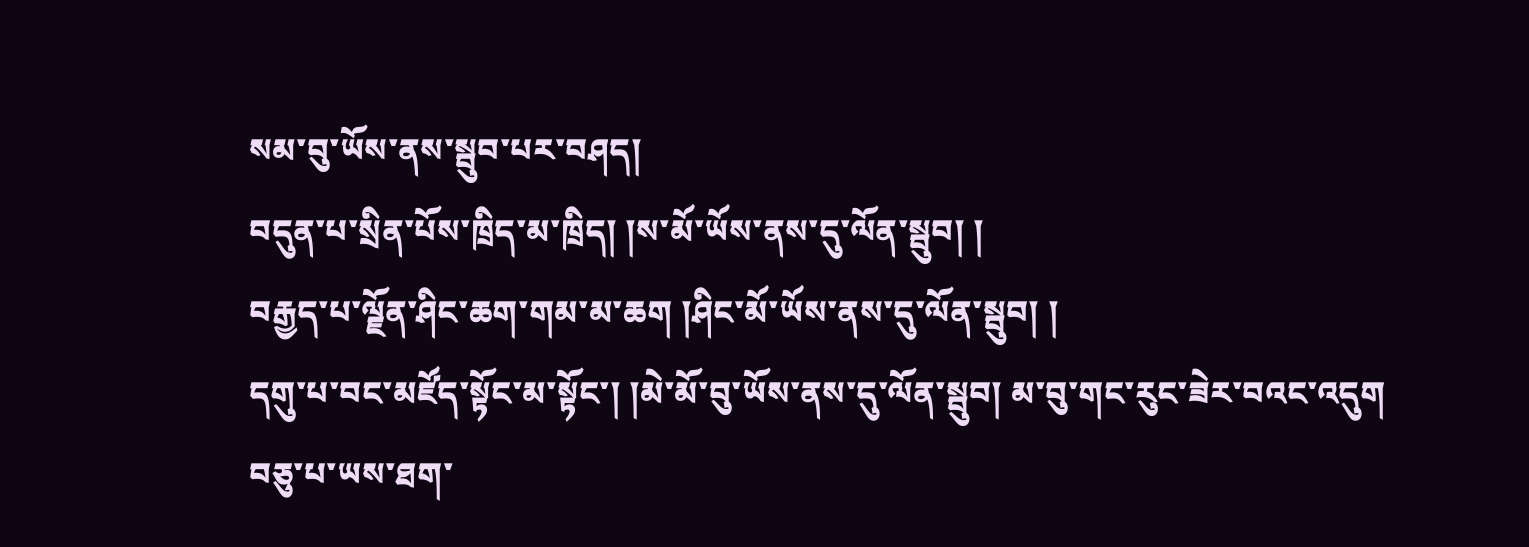སམ་བུ་ཡོས་ནས་སྦུབ་པར་བཤད།
བདུན་པ་སྲིན་པོས་ཁྲིད་མ་ཁྲིད། །ས་མོ་ཡོས་ནས་དུ་ལོན་སྦུབ། །
བརྒྱད་པ་ལྗོན་ཤིང་ཆག་གམ་མ་ཆག །ཤིང་མོ་ཡོས་ནས་དུ་ལོན་སྦུབ། །
དགུ་པ་བང་མཛོད་སྟོང་མ་སྟོང་། །མེ་མོ་བུ་ཡོས་ནས་དུ་ལོན་སྦུབ། མ་བུ་གང་རུང་ཟེར་བའང་འདུག
བཅུ་པ་ཡས་ཐག་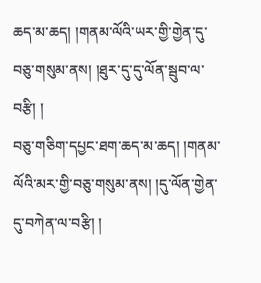ཆད་མ་ཆད། །གནམ་ལོའི་ཡར་གྱི་གྱེན་དུ་བཅུ་གསུམ་ནས། །ཐུར་དུ་དུ་ལོན་སྦུབ་ལ་བརྩི། །
བཅུ་གཅིག་དཔྱང་ཐག་ཆད་མ་ཆད། །གནམ་ལོའི་མར་གྱི་བཅུ་གསུམ་ནས། །དུ་ལོན་གྱེན་དུ་བཀེན་ལ་བརྩི། །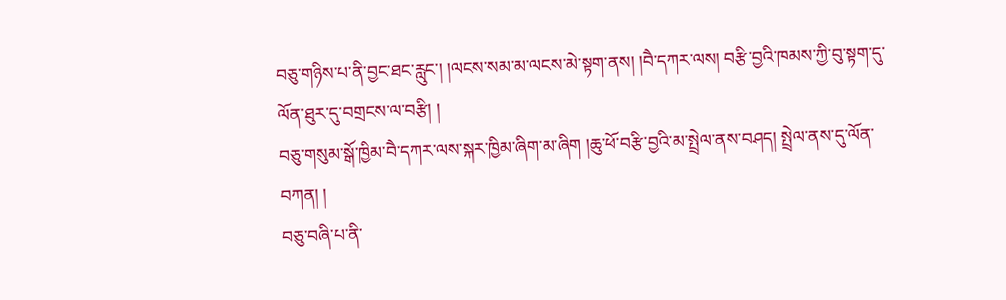བཅུ་གཉིས་པ་ནི་བྱང་ཐང་རླུང་། །ལངས་སམ་མ་ལངས་མེ་སྟག་ནས། །བཻ་དཀར་ལས། བརྩི་བྱའི་ཁམས་ཀྱི་བུ་སྟག་དུ་ལོན་ཐུར་དུ་བགྲངས་ལ་བརྩི། །
བཅུ་གསུམ་སྒོ་ཁྱིམ་བཻ་དཀར་ལས་སྐར་ཁྱིམ་ཞིག་མ་ཞིག །ཆུ་ཕོ་བརྩི་བྱའི་མ་སྤྲེལ་ནས་བཤད། སྤྲེལ་ནས་དུ་ལོན་བཀན། །
བཅུ་བཞི་པ་ནི་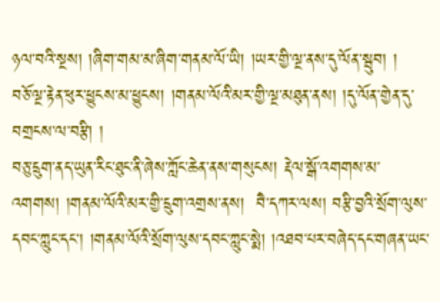ཉལ་བའི་སྔས། །ཞིག་གམ་མ་ཞིག་གནམ་ལོ་ཡི། །ཡར་གྱི་ལྔ་ནས་དུ་ལོན་སྦུབ། །
བཅོ་ལྔ་རྟེན་ཕུར་ཕྱུངས་མ་ཕྱུངས། །གནམ་ལོའི་མར་གྱི་ལྔ་མཐུན་ནས། །དུ་ལོན་གྱེན་དུ་བགྲངས་ལ་བརྩི། །
བཅུ་དྲུག་ནད་ཡུན་རིང་ཐུང་ནི་ཞེས་ཀློང་ཆེན་ནས་གསུངས། རྡེལ་སྒོ་འགགས་མ་འགགས། །གནམ་ལོའི་མར་གྱི་དྲུག་འགྲས་ནས།  བཻ་དཀར་ལས། བརྩི་བྱའི་སྲོག་ལུས་དབང་ཀླུང་དང་། །གནམ་ལོའི་སྲོག་ལུས་དབང་ཀླུང་སྨེ། །འཐབ་པར་བཞེད་དང་གཞན་ཡང་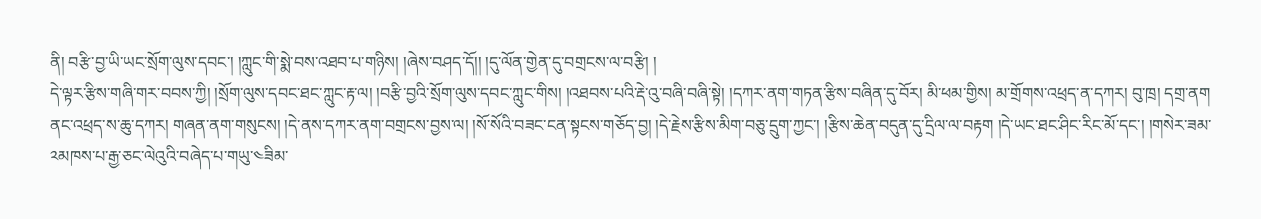ནི། བརྩི་བྱ་ཡི་ཡང་སྲོག་ལུས་དབང་། །ཀླུང་གི་སྨེ་བས་འཐབ་པ་གཉིས། །ཞེས་བཤད་དོ།། །དུ་ལོན་གྱེན་དུ་བགྲངས་ལ་བརྩི། །
དེ་ལྟར་རྩིས་གཞི་གར་བབས་ཀྱི། །སྲོག་ལུས་དབང་ཐང་ཀླུང་རྟ་ལ། །བརྩི་བྱའི་སྲོག་ལུས་དབང་ཀླུང་གིས། །འཐབས་པའི་རྡེ་འུ་བཞི་བཞི་སྟེ། །དཀར་ནག་གཏན་རྩིས་བཞིན་དུ་བོར། མི་ཕམ་གྱིས། མ་གྲོགས་འཕྲད་ན་དཀར། བུ་ཁྲ། དགྲ་ནག ནང་འཕྲད་ས་ཆུ་དཀར། གཞན་ནག་གསུངས། །དེ་ནས་དཀར་ནག་བགྲངས་བྱས་ལ། །སོ་སོའི་བཟང་ངན་སྟངས་གཅོད་བྱ། །དེ་རྗེས་རྩིས་མིག་བཅུ་དྲུག་ཀྱང་། །རྩིས་ཆེན་བདུན་དུ་དྲིལ་ལ་བརྟག །དེ་ཡང་ཐང་ཤིང་རིང་མོ་དང་། །གསེར་ཟམ་༢མཁས་པ་རྒྱ་ཅང་ལེའུའི་བཞེད་པ་གཡུ་༤ཟིམ་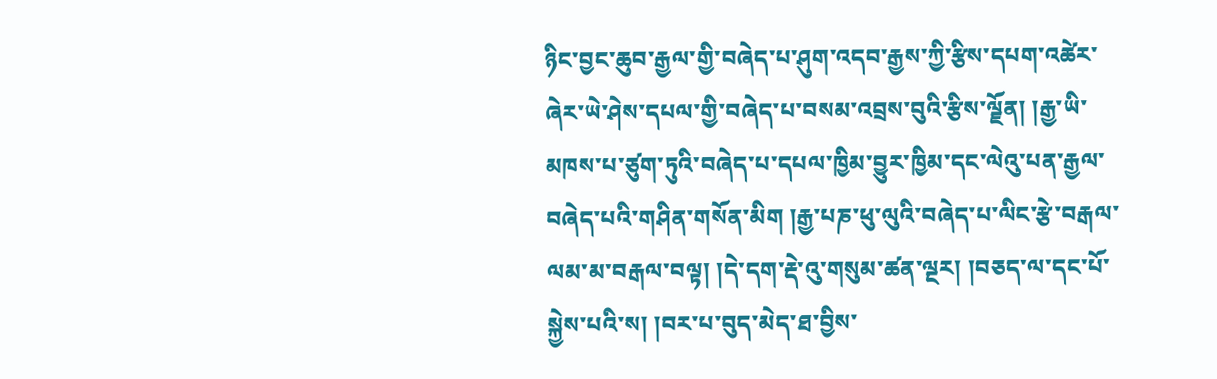ཉིང་བྱང་ཆུབ་རྒྱལ་གྱི་བཞེད་པ་ཤུག་འདབ་རྒྱས་ཀྱི་རྩིས་དཔག་འཚེར་ཞེར་ཡེ་ཤེས་དཔལ་གྱི་བཞེད་པ་བསམ་འབྲས་བུའི་རྩིས་ལྗོན། །རྒྱ་ཡི་མཁས་པ་ཙུག་ཏུའི་བཞེད་པ་དཔལ་ཁྱིམ་བྱུར་ཁྱིམ་དང་ལེའུ་པན་རྒྱལ་བཞེད་པའི་གཤིན་གསོན་མིག །རྒྱ་པཎ་ཕུ་ལུའི་བཞེད་པ་ལིང་རྩེ་བརྒལ་ལམ་མ་བརྒལ་བལྟ། །དེ་དག་རྡེ་འུ་གསུམ་ཚན་ལྔར། །བཅད་ལ་དང་པོ་སྐྱེས་པའི་ས། །བར་པ་བུད་མེད་ཐ་བྱིས་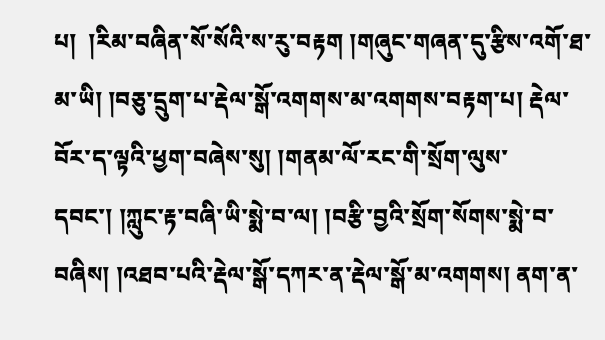པ།  །རིམ་བཞིན་སོ་སོའི་ས་རུ་བརྟག །གཞུང་གཞན་དུ་རྩིས་འགོ་ཐ་མ་ཡི། །བཅུ་དྲུག་པ་རྡེལ་སྒོ་འགགས་མ་འགགས་བརྟག་པ། རྡེལ་བོར་ད་ལྟའི་ཕྱག་བཞེས་སུ། །གནམ་ལོ་རང་གི་སྲོག་ལུས་དབང་། །ཀླུང་རྟ་བཞི་ཡི་སྨེ་བ་ལ། །བརྩི་བྱའི་སྲོག་སོགས་སྨེ་བ་བཞིས། །འཐབ་པའི་རྡེལ་སྒོ་དཀར་ན་རྡེལ་སྒོ་མ་འགགས། ནག་ན་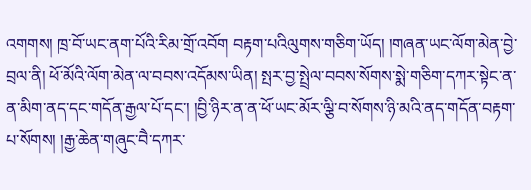འགགས། ཁྲ་བོ་ཡང་ནག་པོའི་རིམ་གྲོ་འབོག བརྟག་པའིལུགས་གཅིག་ཡོད། །གཞན་ཡང་ལོག་མེན་བྱེ་བྲལ་ནི། ཕོ་མོའི་ལོག་མེན་ལ་བབས་འདོམས་ཡིན། སྤར་བྱ་སྤྲེལ་བབས་སོགས་སྨེ་གཅིག་དཀར་སྟེང་ན་ན་མིག་ནད་དང་གདོན་རྒྱལ་པོ་དང་། །བྱི་ཉིར་ན་ན་ཕོ་ཡང་མོར་ལྕི་བ་སོགས་ཉི་མའི་ནད་གདོན་བརྟག་པ་སོགས། །རྒྱ་ཆེན་གཞུང་བཻ་དཀར་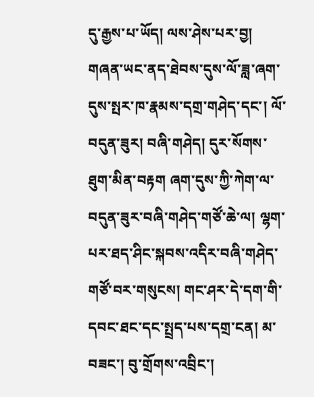དུ་རྒྱས་པ་ཡོད། ལས་ཤེས་པར་བྱ། གཞན་ཡང་ནད་ཐེབས་དུས་ལོ་ཟླ་ཞག་དུས་སྤར་ཁ་རྣམས་དགྲ་གཤེད་དང་། ལོ་བདུན་ཟུར། བཞི་གཤེད། དུར་སོགས་ཐུག་མིན་བརྟག ཞག་དུས་ཀྱི་ཀེག་ལ་བདུན་ཟུར་བཞི་གཤེད་གཙོ་ཆེ་ལ། ལྷག་པར་ཐད་ཤིང་སྐབས་འདིར་བཞི་གཤེད་གཙོ་བར་གསུངས། གང་ཤར་དེ་དག་གི་དབང་ཐང་དང་སྤྲད་པས་དགྲ་ངན། མ་བཟང་། བུ་གྲོགས་འབྲིང་།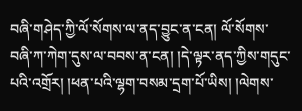བཞི་གཤེད་ཀྱི་ལོ་སོགས་ལ་ནད་བྱུང་ན་ངན། ལོ་སོགས་བཞི་ཀ་ཀེག་དུས་ལ་བབས་ན་ངན། །དེ་ལྟར་ནད་ཀྱིས་གདུང་པའི་འགྲོར། །ཕན་པའི་ལྷག་བསམ་དྲག་པོ་ཡིས། །ལེགས་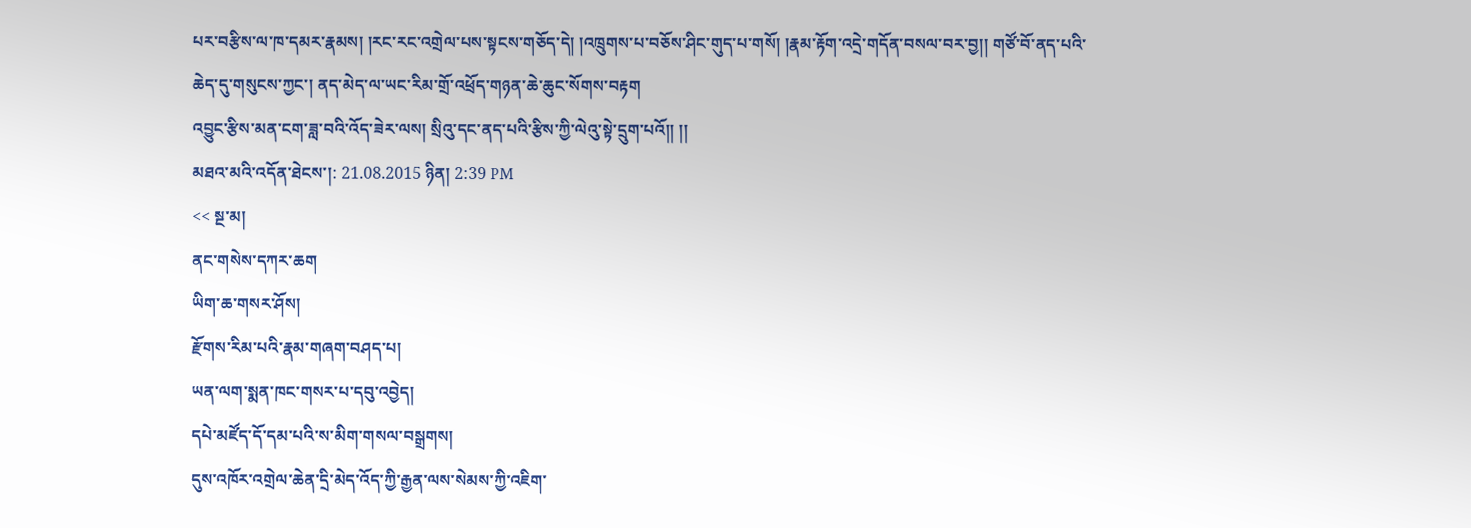པར་བརྩིས་ལ་ཁ་དམར་རྣམས། །རང་རང་འགྲེལ་པས་སྟངས་གཅོད་དེ། །འཁྲུགས་པ་བཅོས་ཤིང་གུད་པ་གསོ། །རྣམ་རྟོག་འདྲེ་གདོན་བསལ་བར་བྱ།། གཙོ་བོ་ནད་པའི་ཆེད་དུ་གསུངས་ཀྱང་། ནད་མེད་ལ་ཡང་རིམ་གྲོ་འཕྲོད་གཉན་ཆེ་ཆུང་སོགས་བརྟག
འབྱུང་རྩིས་མན་ངག་ཟླ་བའི་འོད་ཟེར་ལས། སྲིའུ་དང་ནད་པའི་རྩིས་ཀྱི་ལེའུ་སྟེ་དྲུག་པའོ།། །།
མཐའ་མའི་འདོན་ཐེངས་།: 21.08.2015 ཉིན། 2:39 PM
<< སྔ་མ།
ནང་གསེས་དཀར་ཆག
ཡིག་ཆ་གསར་ཤོས།
རྫོགས་རིམ་པའི་རྣམ་གཞག་བཤད་པ།
ཡན་ལག་སྨན་ཁང་གསར་པ་དབུ་འབྱེད།
དཔེ་མཛོད་དོ་དམ་པའི་ས་མིག་གསལ་བསྒྲགས།
དུས་འཁོར་འགྲེལ་ཆེན་དྲི་མེད་འོད་ཀྱི་རྒྱན་ལས་སེམས་ཀྱི་འཇིག་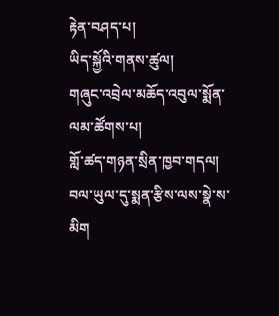རྟེན་བཤད་པ།
ཡིད་སྐྱོའི་གནས་ཚུལ།
གཞུང་འབྲེལ་མཆོད་འབུལ་སྨོན་ལམ་ཚོགས་པ།
གློ་ཚད་གཉན་སྲིན་ཁྱབ་གདལ།
བལ་ཡུལ་དུ་སྨན་རྩིས་ལས་སྣེ་ས་མིག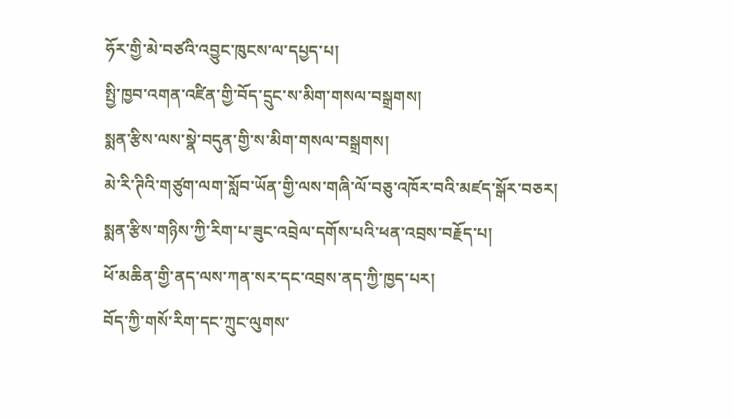ཧོར་གྱི་མེ་བཙའི་འབྱུང་ཁུངས་ལ་དཔྱད་པ།
སྤྱི་ཁྱབ་འགན་འཛིན་གྱི་བོད་དྲུང་ས་མིག་གསལ་བསྒྲགས།
སྨན་རྩིས་ལས་སྣེ་བདུན་གྱི་ས་མིག་གསལ་བསྒྲགས།
མེ་རི་ཊིའི་གཙུག་ལག་སློབ་ཡོན་གྱི་ལས་གཞི་ལོ་བཅུ་འཁོར་བའི་མཛད་སྒོར་བཅར།
སྨན་རྩིས་གཉིས་ཀྱི་རིག་པ་ཟུང་འབྲེལ་དགོས་པའི་ཕན་འབྲས་བརྗོད་པ།
ཕོ་མཆིན་གྱི་ནད་ལས་ཀན་སར་དང་འབྲས་ནད་ཀྱི་ཁྱད་པར།
བོད་ཀྱི་གསོ་རིག་དང་ཀྲུང་ལུགས་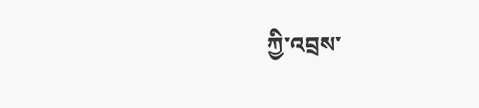ཀྱི་འབྲས་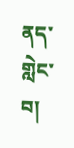ནད་གླེང་བ།